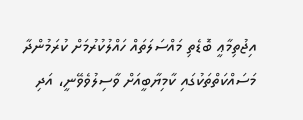އިޖުތިމާޢީ ބޮޑެތި މައްސަލަތައް ހައްލުކުރުމަށް ކުރަމުންދާ މަސައްކަތްތަކުގައި ކާމިޔާބީއަށް ވާސިލުވެވޭނީ، އަދި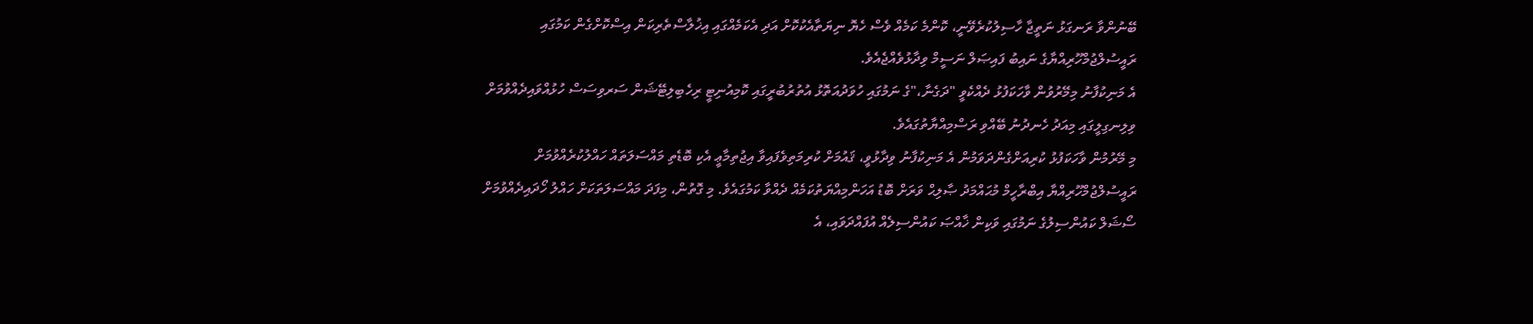ބޭނުންވާ ރަނގަޅު ނަތީޖާ ހާސިލުކުރެވޭނީ، ކޮންމެ ކަމެއް ވެސް ހެޔޮ ނިޔަތާއެކުކޮށް އަދި އެކަމެއްގައި އިޚުލާސްތެރިކަން އިސްކޮށްގެން ކަމުގައި ރައީސުލްޖުމްހޫރިއްޔާގެ ނައިބު ފައިޞަލް ނަސީމް ވިދާޅުވެއްޖެއެވެ.
އެ މަނިކުފާނު މިމޭރުވުން ވާހަކަފުޅު ދެއްކެވީ "ދަގެނާ،"ގެ ނަމުގައި ހުވަދުއަތޮޅު އުތުރުބުރީގައި ކޮމިއުނިޓީ ރިހެބިލިޓޭޝަން ސަރވިސަސް ހުޅުއްވައިދެއްވުމަށް ވިލިނގިލީގައި މިއަދު ހެނދުނު ބޭއްވި ރަސްމިއްޔާތުގައެވެ.
މި މޭރުމުން ވާހަކަފުޅު ކުރިއަށްގެންދަވަމުން އެ މަނިކުފާނު ވިދާޅުވީ، ޤައުމަށް ކުރިމަތިވެފައިވާ އިޖުތިމާޢީ އެކި ބޮޑެތި މައްސަލަތައް ހައްލުކުރެއްވުމަށް ރައީސުލްޖުމްހޫރިއްޔާ އިބްރާހީމް މުޙައްމަދު ޞާލިޙް ވަރަށް ބޮޑު އަހަންމިއްޔަތުކަމެއް ދެއްވާ ކަމުގައެވެ. މި ގޮތުން، މިފަދަ މައްސަލަތަކަށް ހައްލު ހޯދައިދެއްވުމަށް ސޯޝަލް ކައުންސިލުގެ ނަމުގައި ވަކިން ޚާއްޞަ ކައުންސިލެއް އުފައްދަވައި، އެ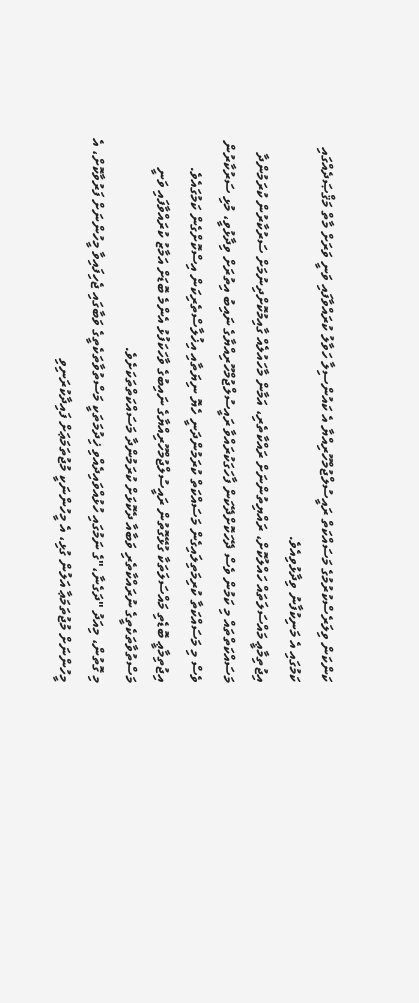ކަންކަން ވިލަރެސްކުރުމުގެ މަސައްކަތް ރައީސުލްޖުމްހޫރިއްޔާ އެ ކައުންސިލާ ހަވާލު ކުރައްވާފައި ވަނީ ވަރަށް މާތް މަޤްޞަދެއްގައި ކަމުގައި އެ މަނިކުފާނު ވިދާޅުވިއެވެ.
އިޖުތިމާޢީ މައްސަލަތައް ހައްލުކޮށް، ރައްޔިތުންނަށް ރައްކާތެރި، އަމާން މާހައުލެއް ގާއިމުކޮށްދިނުމަށް ސަރުކާރުން ކުރަމުންދާ މަސައްކަތްތައް މި ކަމުން ވެސް ދޭހަކޮށްދޭކަން ފާހަގަކުރައްވާ ރައީސުލްޖުމްހޫރިއްޔާގެ ނައިބު އިތުރަށް ވިދާޅުވީ، މުޅި ސަރުކާރުން ވެސް މި މަސައްކަތާ ކުރިމަތިލައިގެން މަސައްކަތް ކުރަމުންދަނީ ހެޔޮ ނިޔަތާއި އިޚުލާސްތެރިކަން އިސްކޮށްގެން ކަމުގައެވެ. އިޖުތިމާޢީ ބޮޑެތި މައްސަލަތަކާ ގުޅޭގޮތުން ރައީސުލްޖުމްހޫރިއްޔާގެ ނައިބުގެ ވާހަކަފުޅު އެންމެ ބޮޑަށް އަމާޒު ކުރައްވާފައި ވަނީ މަސްތުވާތަކެތީގެ ނުރައްކާތެރި ވަބާއާ ދެކޮޅަށް ކުރަމުންދާ މަސައްކަތްތަކަށެވެ.
މި ގޮތުން، މިއަދު "ދަގެނާ،"ގެ ނަމުގައި ހުޅުއްވައިދެއްވި ޚިދުމަތަކީ މަސްތުވާތަކެތީގެ ވަބާގައި ޖެހިފައިވާ މީހުންނަށް ފަރުވާކޮށް، އެ މީހުންނަށް މުޖުތަމަޢާ އަލުން ގުޅި، އެ މީހުންނަކީ މުޖުތަމަޢަށް ފައިދާކުރަނިވި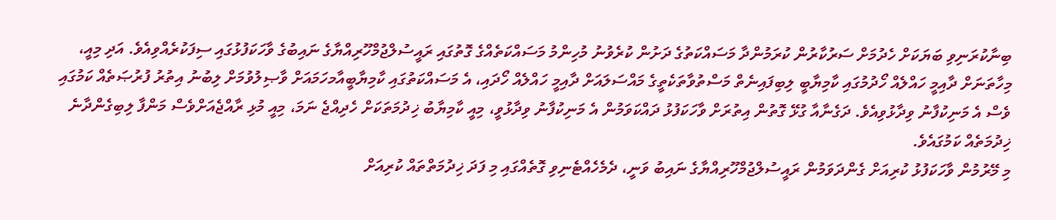ބިނާކުރަނިވި ބަޔަކަށް ހެދުމަށް ސަރުކާރުން ކުރަމުންދާ މަސައްކަތުގެ ދަށުން ކުރެވުނު މުހިންމު މަސައްކަތެއްގެ ގޮތުގައި ރައީސުލްޖުމްހޫރިއްޔާގެ ނައިބުގެ ވާހަކަފުޅުގައި ސިފަކުރެއްވިއެވެ. އަދި މިއީ، މިހާތަނަށް ދާއިމީ ހައްލެއް ހޯދުމުގައި ކާމިޔާބީ ލިބިފައިނެތް މަސްތުވާތަކެތީގެ މައްސަލައަށް ދާއިމީ ހައްލެއް ހޯދައި، އެ މަސައްކަތުގައި ކާމިޔާބީއާމހަމައަށް ވާޞިލުވުމަށް ލިބުނު އިތުރު ފުރުޞަތެއް ކަމުގައި ވެސް އެ މަނިކުފާނު ވިދާޅުވިއެވެ. ދަގެނާއާ ގުޅޭ ގޮތުން އިތުރަށް ވާހަކަފުޅު ދައްކަވަމުން އެ މަނިކުފާނު ވިދާޅުވީ، މިއީ ކާމިޔާބު ޚިދުމަތަކަށް ހެދިއްޖެ ނަމަ، މިއީ މުޅި ރާއްޖެއަށްވެސް މަންފާ ލިބިގެންދާނެ ޚިދުމަތެއް ކަމުގައެވެ.
މި މޭރުމުން ވާހަކަފުޅު ކުރިއަށް ގެންދަވަމުން ރައީސުލްޖުމްހޫރިއްޔާގެ ނައިބު ވަނީ، ދެމެހެއްޓެނިވި ގޮތެއްގައި މި ފަދަ ޚިދުމަތްތައް ކުރިއަށް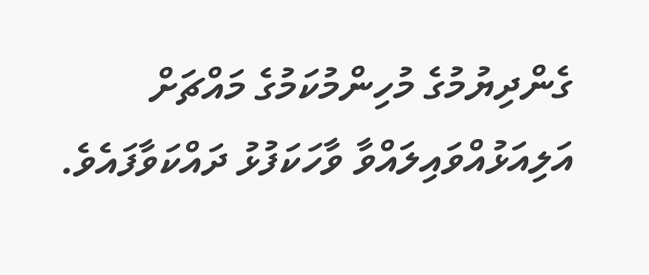ގެންދިޔުމުގެ މުހިންމުކަމުގެ މައްޗަށް އަލިއަޅުއްވައިލައްވާ ވާހަކަފުޅު ދައްކަވާފައެވެ.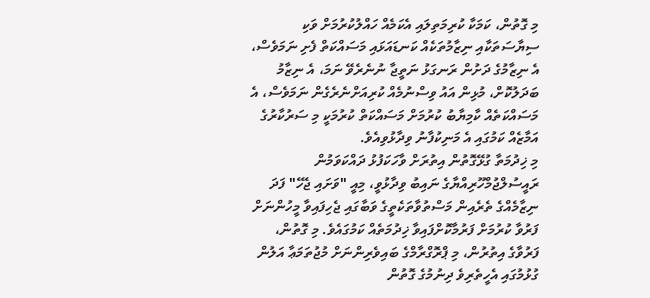މި ގޮތުން، ކަމަކާ ކުރިމަތިލައި އެކަމެއް ހައްލުކުރުމަށް ވަކި ސިޔާސަތަކާއި ނިޒާމުތަކެއް ކަނޑައަޅައި މަސައްކަތް ފެށި ނަމަވެސް، އެ ނިޒާމުގެ ދަށުން ރަނގަޅު ނަތީޖާ ނުނެރެވޭ ނަމަ، އެ ނިޒާމު ބަދަލުކޮށް، މުޅިން އައު ވިސްނުމެއް ކުރިއަށްނެރެގެން ނަމަވެސް، އެ މަސައްކަތެއް ކާމިޔާބު ކުރުމަށް މަސައްކަތް ކުރުމަކީ މި ސަރުކާރުގެ އަމާޒެއް ކަމުގައި އެ މަނިކުފާނު ވިދާޅުވިއެވެ.
މި ޚިދުމަތާ ގުޅޭގޮތުން އިތުރަށް ވާހަކަފުޅު ދައްކަވަމުން ރައީސުލްޖުމްހޫރިއްޔާގެ ނައިބު ވިދާޅުވީ، މިއީ "ވަށައި ޖެހޭ" ފަދަ ނިޒާމެއްގެ ތެރެއިން މަސްތުވާތަކެތީގެ ވަބާގައި ޖެހިފައިވާ މީހުންނަށް ފަރުވާ ކުރުމަށް ފަރުމާކޮށްފައިވާ ޚިދުމަތެއް ކަމުގައެވެ. މި ގޮތުން، ފަރުވާގެ އިތުރުން، މި ޕްރޮގްރާމްގެ ބައިވެރިންނަށް މުޖުތަމަޢާ އަލުން ގުޅުމުގައި އެހީތެރިވެ ދިނުމުގެ ގޮތުން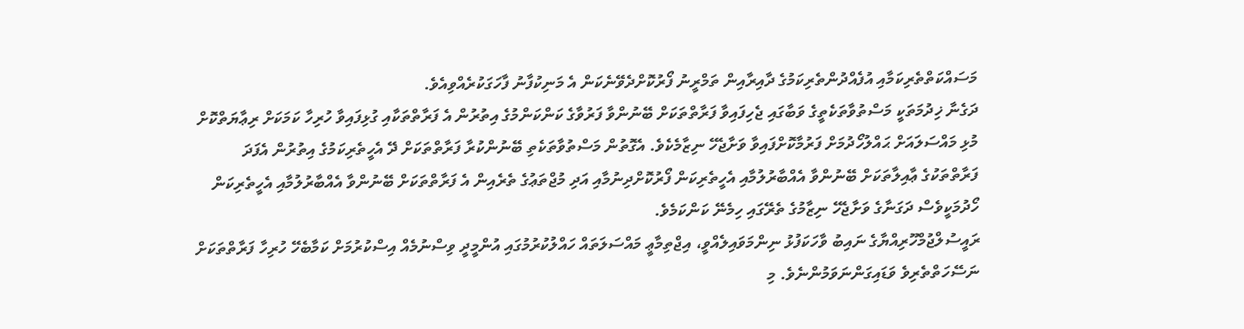މަސައްކަތްތެރިކަމާއި އުފެއްދުންތެރިކަމުގެ ދާއިރާއިން ތަމްރީނު ފޯރުކޮށްދެވޭނެކަން އެ މަނިކުފާނު ފާހަގަކުރެއްވިއެވެ.
ދަގެނާ ޚިދުމަތަކީ މަސްތުވާތަކެތީގެ ވަބާގައި ޖެހިފައިވާ ފަރާތްތަކަށް ބޭނުންވާ ފަރުވާގެ ކަންކަންމުގެ އިތުރުން އެ ފަރާތްތަކާއި ގުޅިފައިވާ ހުރިހާ ކަމަކަށް ރިޢާޔަތްކޮށް މުޅި މައްސަލައަށް ޙައްލުހޯދުމަށް ފަރުމާކޮށްފައިވާ ވަށާޖެހޭ ނިޒާމެކެވެ. އެގޮތުން މަސްތުވާތަކެތި ބޭނުންކުރާ ފަރާތްތަކަށް ދޭ އެހީތެރިކަމުގެ އިތުރުން އެފަދަ ފަރާތްތަކުގެ ޢާއިލާތަކަށް ބޭނުންވާ އެއްބާރުލުމާއި އެހީތެރިކަން ފޯރުކޮށްދިނުމާއި އަދި މުޖްތަޢުގެ ތެރެއިން އެ ފަރާތްތަކަށް ބޭނުންވާ އެއްބާރުލުމާއި އެހީތެރިކަން ހޯދުމަކީވެސް ދަގަނާގެ ވަށާޖެހޭ ނިޒާމުގެ ތެރޭގައި ހިމެނޭ ކަންކަމެވެ.
ރައީސުލްޖުމްހޫރިއްޔާގެ ނައިބު ވާހަކަފުޅު ނިންމަވައިލެއްވީ، އިޖްތިމާޢީ މައްސަލަތައް ހައްލުކުރުމުގައި އުންމީދީ ވިސްނުމެއް އިސްކުރުމަށް ކަމާބެހޭ ހުރިހާ ފަރާތްތަކަށް ނަސޭހަތްތެރިވެ ވަޑައިގަންނަވަމުންނެވެ. މި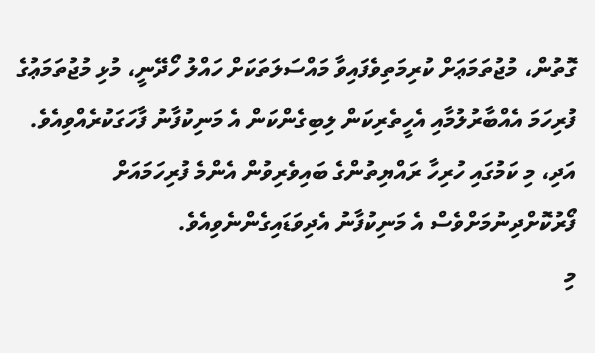ގޮތުން، މުޖުތަމަޢަށް ކުރިމަތިވެފައިވާ މައްސަލަތަކަށް ހައްލު ހޯދޭނީ، މުޅި މުޖުތަމަޢުގެ ފުރިހަމަ އެއްބާރުލުމާއި އެހީތެރިކަން ލިބިގެންކަން އެ މަނިކުފާނު ފާހަގަކުރެއްވިއެވެ. އަދި، މި ކަމުގައި ހުރިހާ ރައްޔިތުންގެ ބައިވެރިވުން އެންމެ ފުރިހަމައަށް ފޯރުކޮށްދިނުމަށްވެސް އެ މަނިކުފާނު އެދިވަޑައިގެންނެވިއެވެ.
މި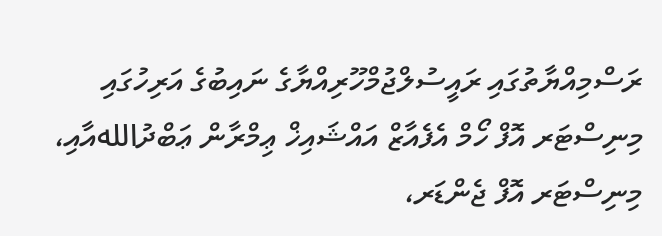ރަސްމިއްޔާތުގައި ރައީސުލްޖުމްހޫރިއްޔާގެ ނައިބުގެ އަރިހުގައި މިނިސްޓަރ އޮފް ހޯމް އެފެއާޒް އައްޝައިޚް ޢިމްރާން ޢަބްދުاللهއާއި، މިނިސްޓަރ އޮފް ޖެންޑަރ،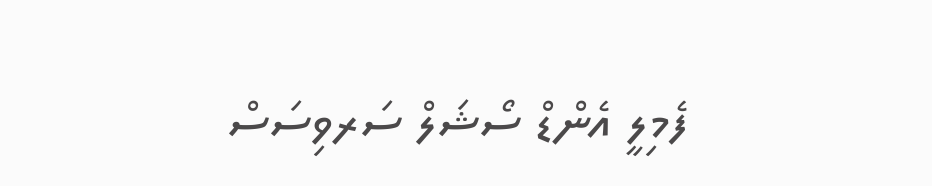ފެމިލީ އެންޑް ސޯޝަލް ސަރވިސަސް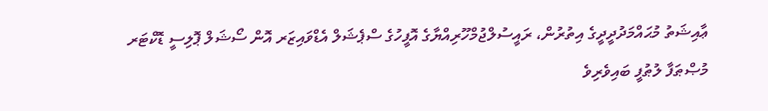ޢާއިޝަތު މުޙައްމަދުދީދީގެ އިތުރުން، ރައީސުލްޖުމްހޫރިއްޔާގެ އޮފީހުގެ ސްޕެޝަލް އެޑްވައިޒަރ އޮން ސޯޝަލް ޕޮލިސީ ޑޮކްޓަރ މުޞްޠަފާ ލުޠުފީ ބައިވެރިވެ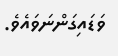ވަޑައިގަންނަވައެވެ.